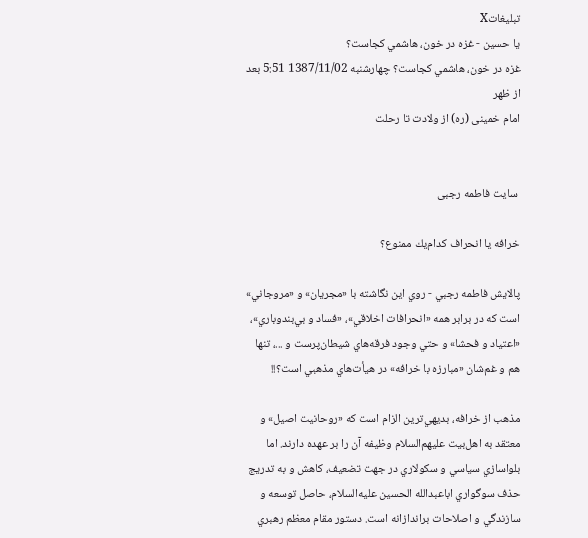تبليغاتX
یا حسین - غزه در خون، هاشمي كجاست؟
غزه در خون، هاشمي كجاست؟ چهارشنبه 1387/11/02 5:51 بعد از ظهر
امام خمینی (ره) از ولادت تا رحلت


 سایت فاطمه رجبی

خرافه يا انحراف كدام‌يك ممنوع؟

پالايش فاطمه رجبي - روي اين نگاشته با «مجريان» و «مروجاني» است كه در برابر همه «انحرافات اخلاقي»، «فساد و بي‌بندوباري»، «اعتياد و فحشا» و حتي وجود فرقه‌هاي شيطان‌پرست و ...، تنها هم و غم‌شان «مبارزه با خرافه» در هيأت‌هاي مذهبي است؟!!

مذهب از خرافه، بديهي‌ترين الزام است كه «روحانيت اصيل» و معتقد به اهل‌بيت عليهم‌السلام وظيفه آن را بر عهده دارند. اما بلواسازي سياسي و سكولاري در جهت تضعيف، كاهش و به تدريج حذف سوگواري اباعبدالله الحسين عليه‌السلام، حاصل توسعه و سازندگي و اصلاحات براندازانه است. دستور مقام معظم رهبري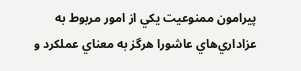پيرامون ممنوعيت يكي از امور مربوط به عزاداري‌هاي عاشورا هرگز به معناي عملكرد و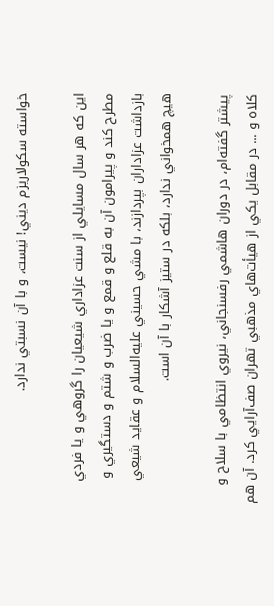خواسته سكولاريزم ديني! نيست، و با آن نسبتي ندارد.

اين كه هر سال مسايلي از سنت عزاداري شيعيان را گروهي و يا فردي مطرح كند و پيرامون آن به قلع و قمع و يا ضرب و شتم و دستگيري و بازداشت عزاداران بپردازند، با مشي حسيني عليه‌السلام و عقايد شيعي هيچ همخواني ندارد، بلكه در ستيز آشكار با آن است.

پيشتر گفته‌ام، در دوران هاشمي رفسنجاني، نيروي انتظامي با سلاح و كلاه و ... در مقابل يكي از هيأت‌هاي مذهبي تهران صف‌آرايي كرد. آن هم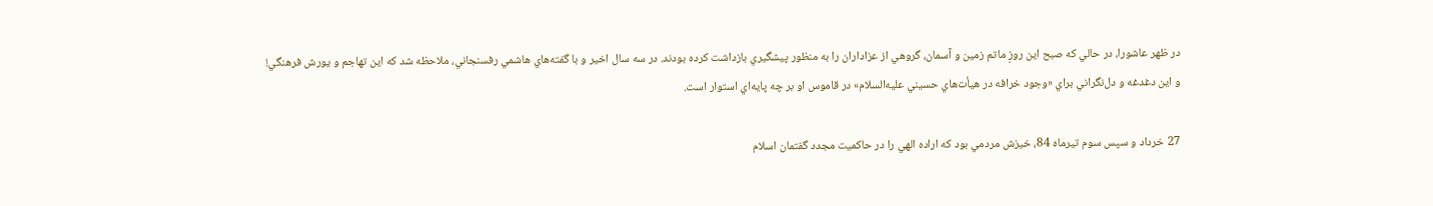در ظهر عاشورا، در حالي كه صبح اين روزِ ماتم زمين و آسمان، گروهي از عزاداران را به منظور پيشگيري بازداشت كرده بودند. در سه سال اخير و با گفته‌هاي هاشمي رفسنجاني، ملاحظه شد كه اين تهاجم و يورش فرهنگي! و اين دغدغه و دل‌نگراني براي «وجود خرافه در هيأت‌هاي حسيني عليه‌السلام» در قاموس او بر چه پايه‌اي استوار است.

27 خرداد و سپس سوم تيرماه 84، خيزش مردمي بود كه اراده الهي را در حاكميت مجدد گفتمان اسلام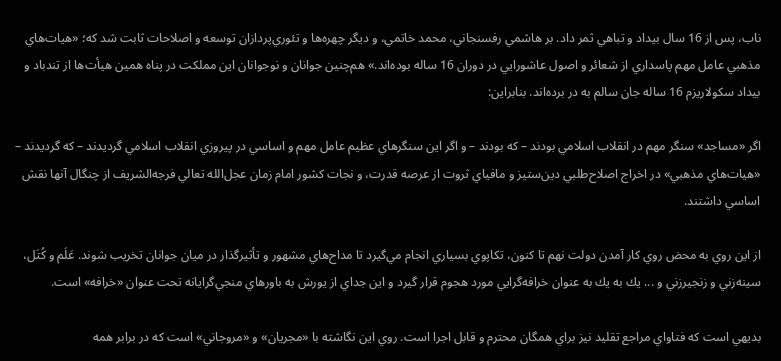ناب، پس از 16 سال بيداد و تباهي ثمر داد. بر هاشمي رفسنجاني، محمد خاتمي، و ديگر چهره‌ها و تئوري‌پردازان توسعه و اصلاحات ثابت شد كه؛ «هيات‌هاي مذهبي عامل مهم پاسداري از شعائر و اصول عاشورايي در دوران 16 ساله بوده‌اند.» هم‌چنين جوانان و نوجوانان اين مملكت در پناه همين هيأت‌ها از تندباد و بيداد سكولاريزم 16 ساله جان سالم به در برده‌اند. بنابراين:

اگر «مساجد» سنگر مهم در انقلاب اسلامي بودند – كه بودند – و اگر اين سنگرهاي عظيم عامل مهم و اساسي در پيروزي انقلاب اسلامي گرديدند – كه گرديدند – «هيات‌هاي مذهبي» در اخراج اصلاح‌طلبي دين‌ستيز و مافياي ثروت از عرصه قدرت، و نجات كشور امام زمان عجل‌الله تعالي فرجه‌الشريف از چنگال آنها نقش اساسي داشتند.

از اين روي به محض روي كار آمدن دولت نهم تا كنون، تكاپوي بسياري انجام مي‌گيرد تا مداح‌هاي مشهور و تأثيرگذار در ميان جوانان تخريب شوند. عَلَم و كُتَل، سينه‌زني و زنجيرزني و ... يك به يك به عنوان خرافه‌گرايي مورد هجوم قرار گيرد و اين جداي از يورش به باورهاي منجي‌گرايانه تحت عنوان «خرافه» است.

بديهي است كه فتاواي مراجع تقليد نيز براي همگان محترم و قابل اجرا است. روي اين نگاشته با «مجريان» و «مروجاني» است كه در برابر همه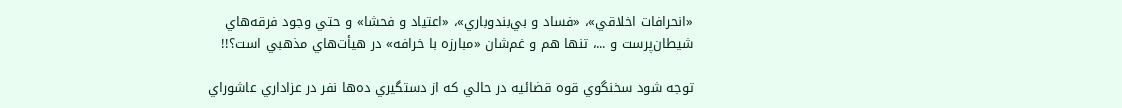«انحرافات اخلاقي»، «فساد و بي‌بندوباري»، «اعتياد و فحشا» و حتي وجود فرقه‌هاي شيطان‌پرست و ...، تنها هم و غم‌شان «مبارزه با خرافه» در هيأت‌هاي مذهبي است؟!!

توجه شود سخنگوي قوه قضائيه در حالي كه از دستگيري ده‌ها نفر در عزاداري عاشوراي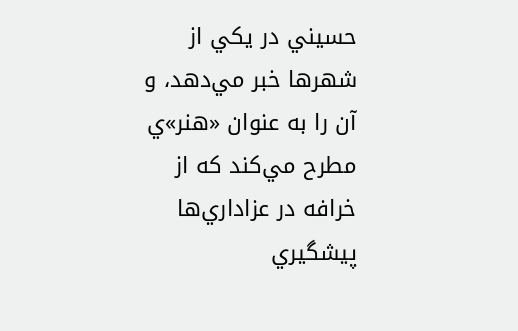حسيني در يكي از شهرها خبر مي‌دهد، و آن را به عنوان «هنر»ي مطرح مي‌كند كه از خرافه در عزاداري‌ها پيشگيري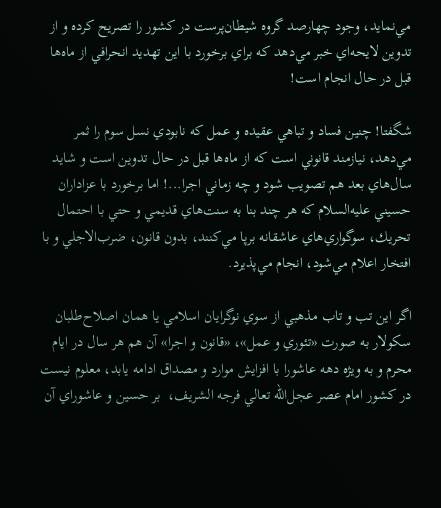مي‌نمايد، وجود چهارصد گروه شيطان‌پرست در كشور را تصريح كرده و از تدوين لايحه‌اي خبر مي‌دهد كه براي برخورد با اين تهديد انحرافي از ماه‌ها قبل در حال انجام است!

شگفتا! چنين فساد و تباهي عقيده و عمل كه نابودي نسل سوم را ثمر مي‌دهد، نيازمند قانوني است كه از ماه‌ها قبل در حال تدوين است و شايد سال‌هاي بعد هم تصويب شود و چه زماني اجرا...! اما برخورد با عزاداران حسيني عليه‌السلام كه هر چند بنا به سنت‌هاي قديمي و حتي با احتمال تحريك، سوگواري‌هاي عاشقانه برپا مي‌كنند، بدون قانون، ضرب‌الاجلي و با افتخار اعلام مي‌شود، انجام مي‌پذيرد.

اگر اين تب و تاب مذهبي از سوي نوگرايان اسلامي يا همان اصلاح‌طلبان سكولار به صورت «تئوري و عمل»، «قانون و اجرا» آن هم هر سال در ايام محرم و به ويژه دهه عاشورا با افزايش موارد و مصداق ادامه يابد، معلوم نيست در كشور امام عصر عجل‌الله تعالي فرجه الشريف،  بر حسين و عاشوراي آن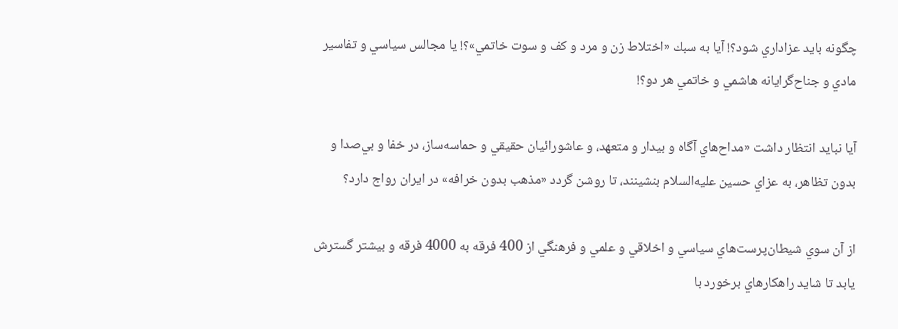چگونه بايد عزاداري شود؟! آيا به سبك «اختلاط زن و مرد و كف و سوت خاتمي»؟! يا مجالس سياسي و تفاسير مادي و جناح‌گرايانه هاشمي و خاتمي هر دو؟!

آيا نبايد انتظار داشت «مداح‌هاي آگاه و بيدار و متعهد، و عاشورائيان حقيقي و حماسه‌ساز، در خفا و بي‌صدا و بدون تظاهر، به عزاي حسين عليه‌السلام بنشينند، تا روشن گردد «مذهب بدون خرافه» در ايران رواج دارد؟

از آن سوي شيطان‌پرست‌هاي سياسي و اخلاقي و علمي و فرهنگي از 400 فرقه به 4000 فرقه و بيشتر گسترش يابد تا شايد راهكارهاي برخورد با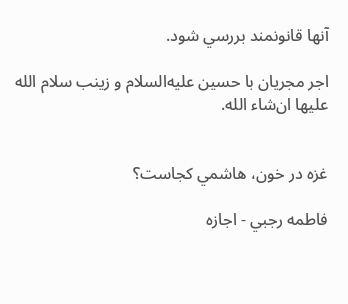آنها قانونمند بررسي شود.

اجر مجريان با حسين عليه‌السلام و زينب سلام الله عليها ان‌شاء الله.


غزه در خون، هاشمي كجاست؟

فاطمه رجبي - اجازه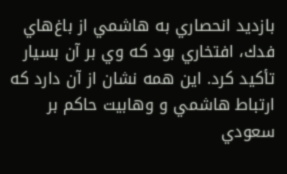بازديد انحصاري به هاشمي از باغ‌هاي فدك، افتخاري بود كه وي بر آن بسيار تأكيد كرد. اين همه نشان از آن دارد كه ارتباط هاشمي و وهابيت حاكم بر سعودي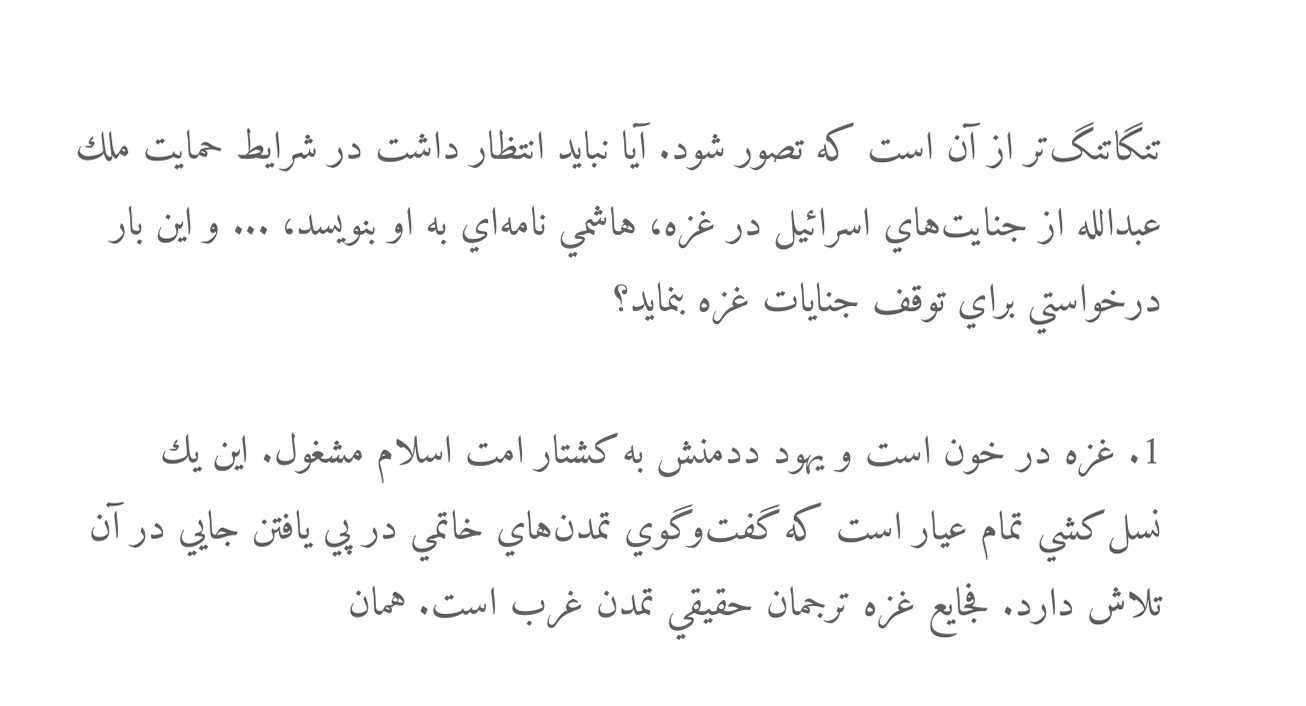تنگاتنگ‌تر از آن است كه تصور شود. آيا نبايد انتظار داشت در شرايط حمايت ملك عبدالله از جنايت‌هاي اسرائيل در غزه، هاشمي نامه‌اي به او بنويسد، ... و اين بار درخواستي براي توقف جنايات غزه بنمايد؟

1. غزه در خون است و يهود ددمنش به كشتار امت اسلام مشغول. اين يك نسل‌كشي تمام عيار است كه گفت‌وگوي تمدن‌هاي خاتمي در پي يافتن جايي در آن تلاش دارد. فجايع غزه ترجمان حقيقي تمدن غرب است. همان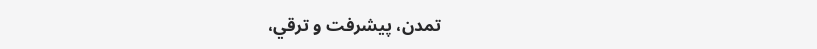تمدن، پيشرفت و ترقي،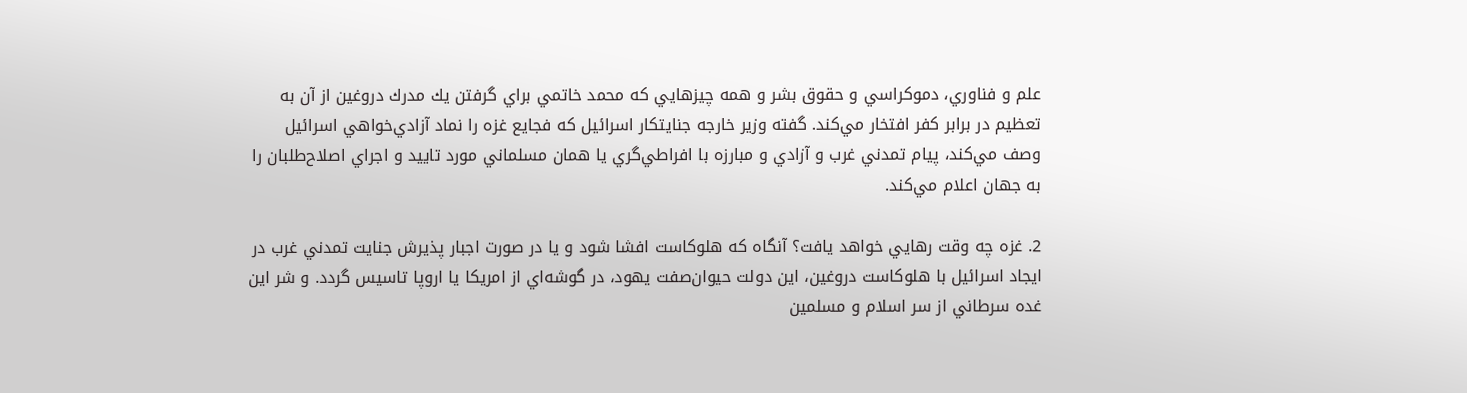علم و فناوري، دموكراسي و حقوق بشر و همه چيزهايي كه محمد خاتمي براي گرفتن يك مدرك دروغين از آن به تعظيم در برابر كفر افتخار مي‌كند. گفته وزير خارجه جنايتكار اسرائيل كه فجايع غزه را نماد آزادي‌خواهي اسرائيل وصف مي‌كند، پيام تمدني غرب و آزادي و مبارزه با افراطي‌گري يا همان مسلماني مورد تاييد و اجراي اصلاح‌طلبان را به جهان اعلام مي‌كند.

2. غزه چه وقت رهايي خواهد يافت؟ آنگاه كه هلوكاست افشا شود و يا در صورت اجبار پذيرش جنايت تمدني غرب در ايجاد اسرائيل با هلوكاست دروغين، اين دولت حيوان‌صفت يهود، در گوشه‌اي از امريكا يا اروپا تاسيس گردد. و شر اين غده سرطاني از سر اسلام و مسلمين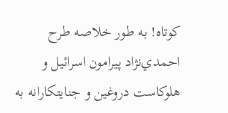كوتاه! به طور خلاصه طرح احمدي‌نژاد پيرامون اسرائيل و هلوكاست دروغين و جنايتكارانه به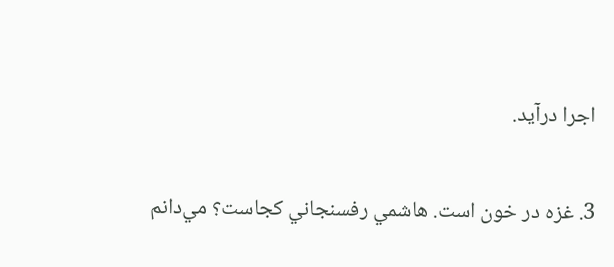اجرا درآيد.

3. غزه در خون است. هاشمي رفسنجاني كجاست؟ مي‌دانم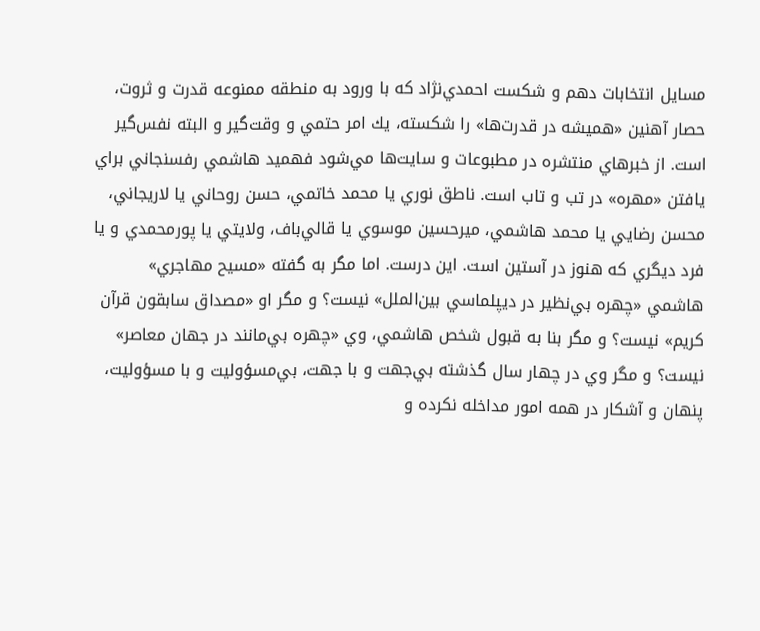مسايل انتخابات دهم و شكست احمدي‌نژاد كه با ورود به منطقه ممنوعه قدرت و ثروت، حصار آهنين «هميشه در قدرت‌ها» را شكسته، يك امر حتمي و وقت‌گير و البته نفس‌گير است. از خبرهاي منتشره در مطبوعات و سايت‌ها مي‌شود فهميد هاشمي رفسنجاني براي يافتن «مهره» در تب و تاب است. ناطق نوري يا محمد خاتمي، حسن روحاني يا لاريجاني، محسن رضايي يا محمد هاشمي، ميرحسين موسوي يا قالي‌باف، ولايتي يا پورمحمدي و يا فرد ديگري كه هنوز در آستين است. اين درست. اما مگر به گفته «مسيح مهاجري» هاشمي «چهره بي‌نظير در ديپلماسي بين‌الملل» نيست؟ و مگر او «مصداق سابقون قرآن كريم» نيست؟ و مگر بنا به قبول شخص هاشمي، وي «چهره بي‌مانند در جهان معاصر» نيست؟ و مگر وي در چهار سال گذشته بي‌جهت و با جهت، بي‌مسؤوليت و با مسؤوليت، پنهان و آشكار در همه امور مداخله نكرده و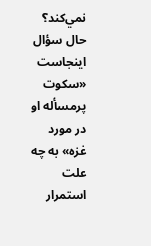نمي‌كند؟ حال سؤال اينجاست «سكوت پرمسأله او در مورد غزه» به چه علت استمرار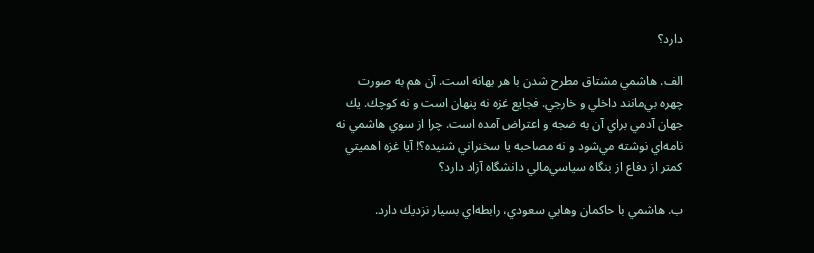دارد؟

الف. هاشمي مشتاق مطرح شدن با هر بهانه است. آن هم به صورت چهره بي‌مانند داخلي و خارجي. فجايع غزه نه پنهان است و نه كوچك. يك جهان آدمي براي آن به ضجه و اعتراض آمده است. چرا از سوي هاشمي نه نامه‌اي نوشته مي‌شود و نه مصاحبه يا سخنراني شنيده؟! آيا غزه اهميتي كمتر از دفاع از بنگاه سياسي‌مالي دانشگاه آزاد دارد؟

ب. هاشمي با حاكمان وهابي سعودي، رابطه‌اي بسيار نزديك دارد.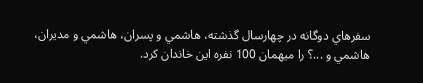سفرهاي دوگانه در چهارسال گذشته، هاشمي و پسران، هاشمي و مديران، هاشمي و ...؟ را ميهمان 100 نفره اين خاندان كرد.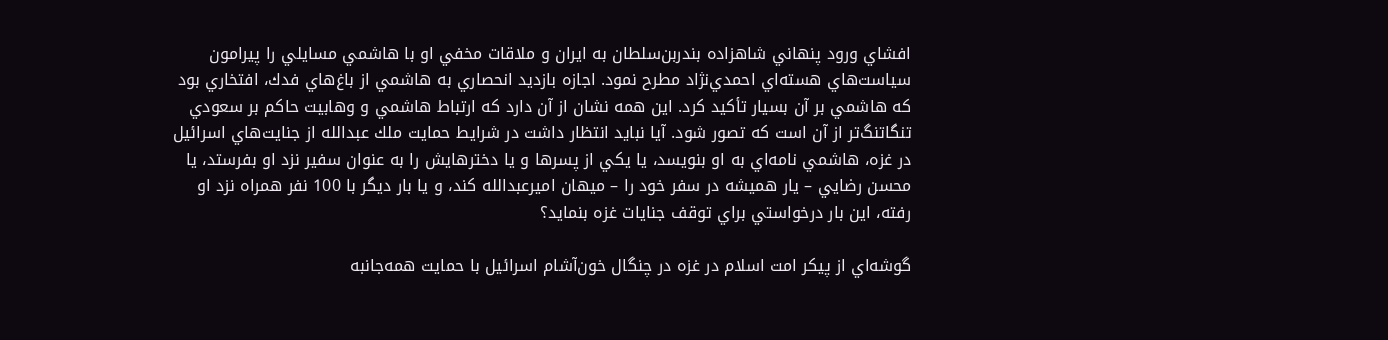افشاي ورود پنهاني شاهزاده بندربن‌سلطان به ايران و ملاقات مخفي او با هاشمي مسايلي را پيرامون سياست‌هاي هسته‌اي احمدي‌نژاد مطرح نمود. اجازه بازديد انحصاري به هاشمي از باغ‌هاي فدك، افتخاري بود كه هاشمي بر آن بسيار تأكيد كرد. اين همه نشان از آن دارد كه ارتباط هاشمي و وهابيت حاكم بر سعودي تنگاتنگ‌تر از آن است كه تصور شود. آيا نبايد انتظار داشت در شرايط حمايت ملك عبدالله از جنايت‌هاي اسرائيل در غزه، هاشمي نامه‌اي به او بنويسد، يا يكي از پسرها و يا دخترهايش را به عنوان سفير نزد او بفرستد، يا محسن رضايي – يار هميشه در سفر خود را – ميهان اميرعبدالله كند، و يا بار ديگر با 100 نفر همراه نزد او رفته، اين بار درخواستي براي توقف جنايات غزه بنمايد؟

گوشه‌اي از پيكر امت اسلام در غزه در چنگال خون‌آشام اسرائيل با حمايت همه‌جانبه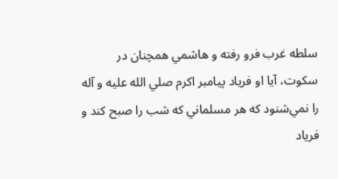سلطه غرب فرو رفته و هاشمي همچنان در سكوت، آيا او فرياد پيامبر اكرم صلي الله عليه و آله را نمي‌شنود كه هر مسلماني كه شب را صبح كند و فرياد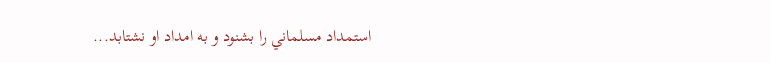استمداد مسلماني را بشنود و به امداد او نشتابد...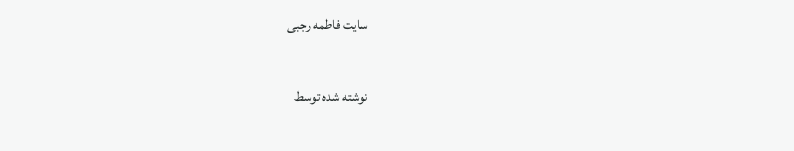سایت فاطمه رجبی

نوشته شده توسط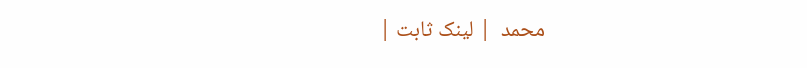محمد  | لینک ثابت |